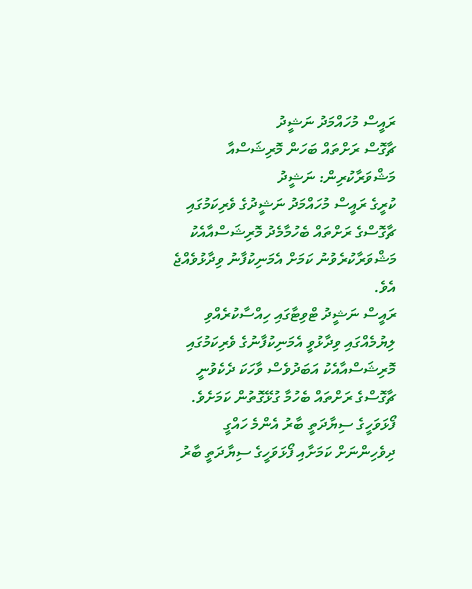ރައީސް މުހައްމަދު ނަޝީދު
ޗާގޮސް ރަށްތައް ބަހަން މޮރިޝަސްއާ މަޝްވަރާކުރިން: ނަޝީދު
ކުރީގެ ރައީސް މުހައްމަދު ނަޝީދުގެ ވެރިކަމުގައި ޗާގޮސްގެ ރަށްތައް ބެހުމާމެދު މޮރިޝަސްއާއެކު މަޝްވަރާކުރެވުނު ކަމަށް އެމަނިކުފާނު ވިދާޅުވެއްޖެ އެވެ.
ރައީސް ނަޝީދު ޓްވިޓާގައި ހިއްސާކުރެއްވި ލިޔުމެއްގައި ވިދާޅުވީ އެމަނިކުފާނުގެ ވެރިކަމުގައި މޮރިޝަސްއާއެކު އަބަދުވެސް ވާހަކަ ދެކެވުނީ ޗާގޮސްގެ ރަށްތައް ބެހުމާ ގުޅޭގޮތުން ކަމަށެވެ.
ފޯޅަވަހީގެ ސިޔާދަތީ ބާރު އެންމެ ހައްގީ ދިވެހިންނަށް ކަމަށާއި ފޯޅަވަހީގެ ސިޔާދަތީ ބާރު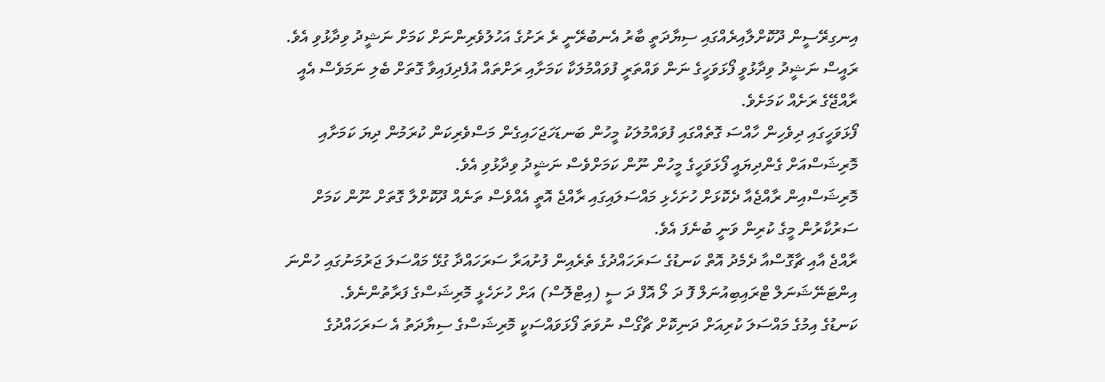އިނގިރޭސީން ދޫކޮށްލާއިރެއްގައި ސިޔާދަތީ ބާރު އެނބުރޭނީ ރެ ރަށުގެ އަހުލުވެރިންނަށް ކަމަށް ނަޝީދު ވިދާޅުވި އެވެ.
ރައީސް ނަޝީދު ވިދާޅުވީ ފޯޅަވަހީގެ ނަން ވައްތަރީ ފުވައްމުލަކާ ކަމަށާއި ރަށްތައް އުފެދިފައިވާ ގޮތަށް ބެލި ނަމަވެސް އެއީ ރާއްޖޭގެ ރަށެއް ކަމަށެވެ.
ފޯޅަވަހީގައި ދިވެހިން ހާއްސަ ގޮތެއްގައި ފުވައްމުލަކު މީހުން ބަނޑަހަޖަހައިގެން މަސްވެރިކަން ކުރަމުން ދިޔަ ކަމަށާއި މޮރިޝަސްއަށް ގެންދިޔައީ ފޯޅަވަހީގެ މީހުން ނޫން ކަމަށްވެސް ނަޝީދު ވިދާޅުވި އެވެ.
މޮރިޝަސްއިން ރާއްޖެއާ ދެކޮޅަށް ހުށަހެޅި މައްސަލައިގައި ރާއްޖެ އޮތީ އެއްވެސް ތަނެއް ދޫކޮށްލާ ގޮތަށް ނޫން ކަމަށް ސަރުކާރުން މީގެ ކުރިން ވަނީ ބުނެފަ އެވެ.
ރާއްޖެ އާއި ޗާގޮސްއާ ދެމެދު އޮތް ކަނޑުގެ ސަރަހައްދުގެ ތެރެއިން ފުށުއަރާ ސަރަހައްދާ ގުޅޭ މައްސަލަ ޖަރުމަނުގައި ހުންނަ އިންޓަނޭޝަނަލް ޓްރައިބިއުނަލް ފޮ ދަ ލޯ އޮފް ދަ ސީ (އިޓްލޮސް) އަށް ހުށަހެޅީ މޮރިޝަސްގެ ފަރާތުންނެވެ.
ކަނޑުގެ އިމުގެ މައްސަލަ ކުރިއަށް ދަނިކޮށް ޗާގޯސް ނުވަތަ ފޯޅަވައްސަކީ މޮރިޝަސްގެ ސިޔާދަތު އެ ސަރަހައްދުގެ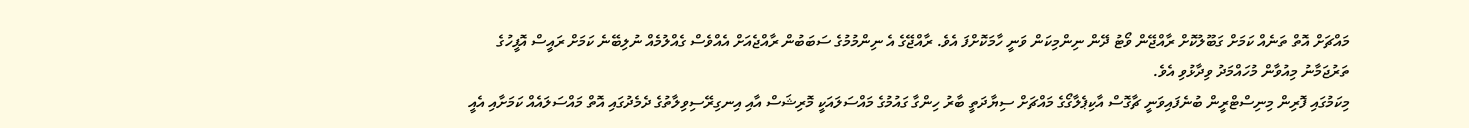މައްޗަށް އޮތް ތަނެއް ކަމަށް ގަބޫލުކޮށް ރާއްޖޭން ވޯޓު ދޭން ނިންމިކަން ވަނީ ހާމަކޮށްފަ އެވެ. ރާއްޖޭގެ އެ ނިންމުމުގެ ސަބަބުން ރާއްޖެއަށް އެއްވެސް ގެއްލުމެއް ނުލިބޭނެ ކަމަށް ރައީސް އޮފީހުގެ ތަރުޖަމާނު މިއުވާން މުހައްމަދު ވިދާޅުވި އެވެ.
މިކަމުގައި ފޮރިން މިނިސްޓްރީން ބުނެފައިވަނީ ޗާގޮސް އާކިޕެލާގޯގެ މައްޗަށް ސިޔާދަތީ ބާރު ހިންގާ ގައުމުގެ މައްސަލައަކީ މޮރިޝަސް އާއި އިނގިރޭސިވިލާތުގެ ދެމެދުގައި އޮތް މައްސަލައެއް ކަމަށާއި އެއީ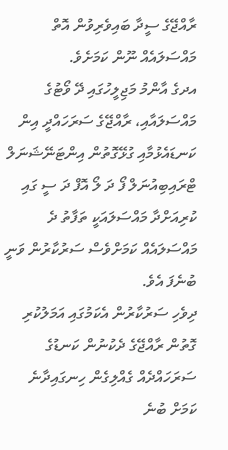ރާއްޖޭގެ ސީދާ ބައިވެރިވުން އޮތް މައްސަލައެއް ނޫން ކަމަށެވެ.
އދގެ އާންމު މަޖިލީހުގައި ދޭ ވޯޓުގެ މައްސަލައާއި، ރާއްޖޭގެ ސަރަހައްދީ އިން ކަނޑައެޅުމާއި ގުޅޭގޮތުން އިންޓަނޭޝަނަލް ޓްރައިބިއުނަލް ފޯ ދަ ލޯ އޮފް ދަ ސީ ގައި ކުރިއަށްދާ މައްސަލައަކީ ތަފާތު ދެ މައްސަލައެއް ކަމަށްވެސް ސަރުކާރުން ވަނީ ބުނެފަ އެވެ.
ދިވެހި ސަރުކާރުން އެކަމުގައި އަމަލުކުރި ގޮތުން ރާއްޖޭގެ ދެކުނުން ކަނޑުގެ ސަރަހައްދެއް ގެއްލިގެން ހިނގައިދާނެ ކަމަށް ބުނެ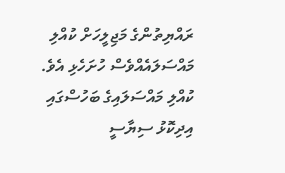ރައްޔިތުންގެ މަޖިލީހަށް ކުއްލި މައްސަލައެއްވެސް ހުށަހެޅި އެވެ.
ކުއްލި މައްސަލައިގެ ބަހުސްގައި އިދިކޮޅު ސިޔާސީ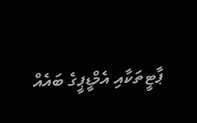ޕާޓީތަކާއި އެމްޑީޕީގެ ބައެއް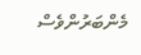މެންބަރުންވެސް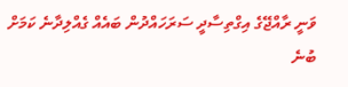ވަނީ ރާއްޖޭގެ އިގްތިސާދީ ސަރަހައްދުން ބައެއް ގެއްލިދާނެ ކަމަށް ބުނެ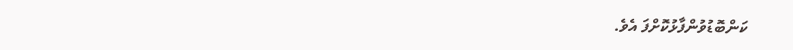ކަންބޮޑުވުންފާޅުކޮށްފަ އެވެ.